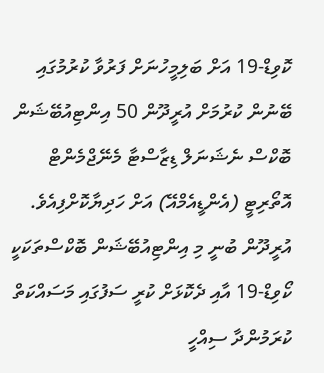ކޮވިޑް-19 އަށް ބަލިމީހުނަށް ފަރުވާ ކުރުމުގައި ބޭނުން ކުރުމަށް އުރީދޫން 50 އިންޓިއުބޭޝަން ބޮކްސް ނެޝަނަލް ޑިޒާސްޓާ މެނޭޖްމެންޓް އޮތޯރިޓީ (އެންޑީއެމްއޭ) އަށް ހަދިޔާކޮށްފިއެވެ.
އުރީދޫން ބުނީ މި އިންޓިއުބޭޝަން ބޮކްސްތަކަކީ ކޯވިޑް-19 އާއި ދެކޮޅަށް ކުރީ ސަފުގައި މަސައްކަތް ކުރަމުންދާ ސިއްހީ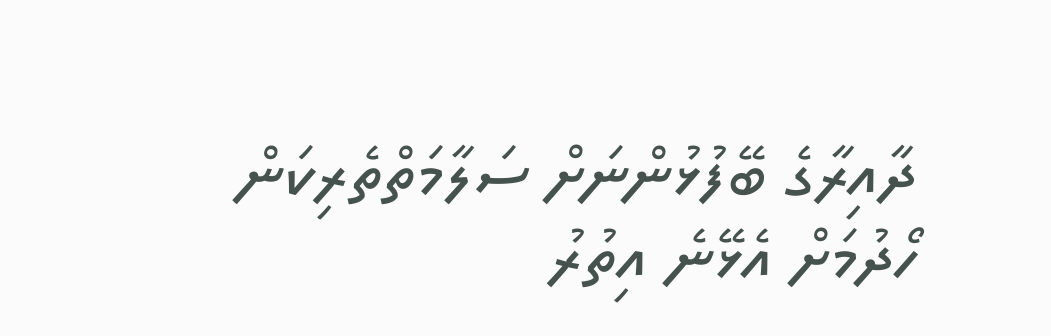ދާއިރާގެ ބޭފުޅުންނަށް ސަލާމަތްތެރިކަން ހޯދުމަށް އެޅޭނެ އިތުރު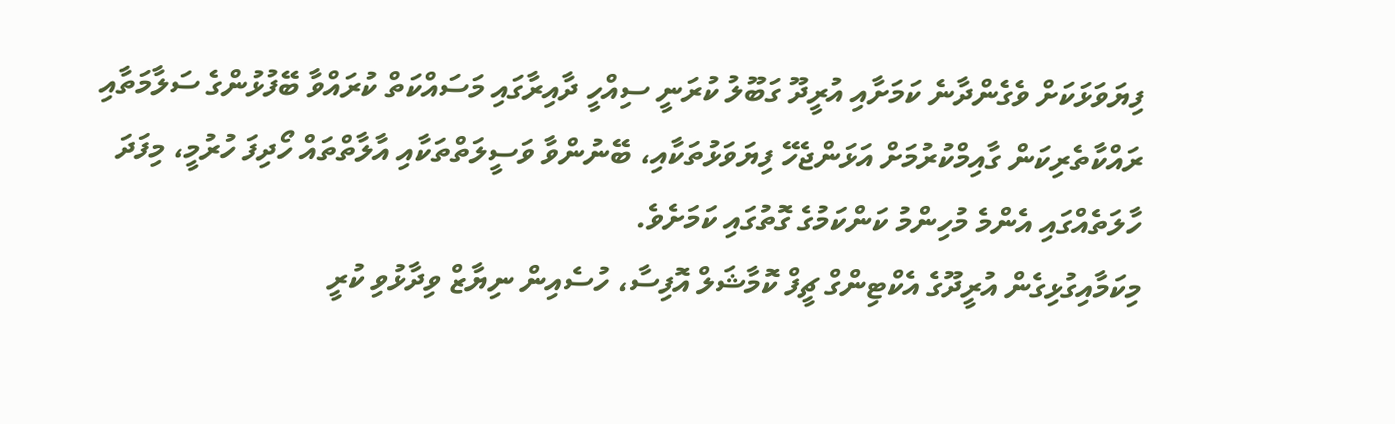ފިޔަވަޅަކަށް ވެގެންދާނެ ކަމަށާއި އުރީދޫ ގަބޫލު ކުރަނީ ސިއްހީ ދާއިރާގައި މަސައްކަތް ކުރައްވާ ބޭފުޅުންގެ ސަލާމަތާއި ރައްކާތެރިކަން ގާއިމްކުރުމަށް އަޅަންޖެހޭ ފިޔަވަޅުތަކާއި، ބޭނުންވާ ވަސީލަތްތަކާއި އާލާތްތައް ހޯދިފަ ހުރުމީ، މިފަދަ ހާލަތެއްގައި އެންމެ މުހިންމު ކަންކަމުގެ ގޮތުގައި ކަމަށެވެ.
މިކަމާއިގުޅިގެން އުރީދޫގެ އެކްޓިންގް ޗީފް ކޮމާޝަލް އޮފިސާ، ހުސެއިން ނިޔާޒް ވިދާޅުވި ކުރީ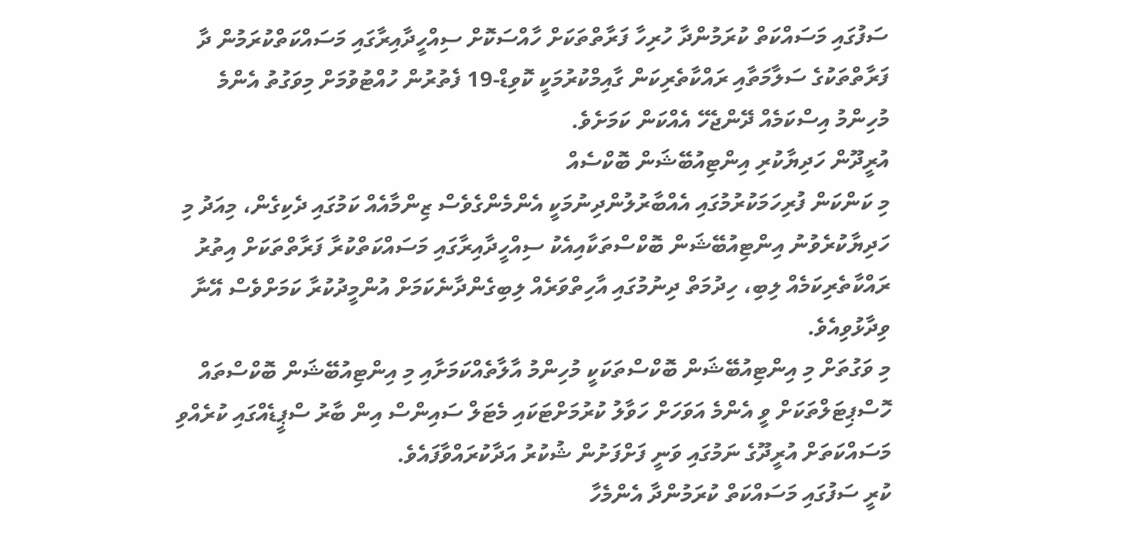ސަފުގައި މަސައްކަތް ކުރަމުންދާ ހުރިހާ ފަރާތްތަކަށް ހާއްސަކޮށް ސިއްހީދާއިރާގައި މަސައްކަތްކުރަމުން ދާ ފަރާތްތަކުގެ ސަލާމަތާއި ރައްކާތެރިކަން ގާއިމްކުރުމަކީ ކޮވިޑް-19 ފެތުރުން ހުއްޓުވުމަށް މިވަގުތު އެންމެ މުހިންމު އިސްކަމެއް ދޭންޖެހޭ އެއްކަން ކަމަށެވެ.
އުރީދޫން ހަދިޔާކުރި އިންޓިއުބޭޝަން ބޮކްސެއް
މި ކަންކަން ފުރިހަމަކުރުމުގައި އެއްބާރުލުންދިނުމަކީ އެންމެންގެވެސް ޒިންމާއެއް ކަމުގައި ދެކިގެން، މިއަދު މި ހަދިޔާކުރެވުނު އިންޓިއުބޭޝަން ބޮކްސްތަކާއިއެކު ސިއްހީދާއިރާގައި މަސައްކަތްކުރާ ފަރާތްތަކަށް އިތުރު ރައްކާތެރިކަމެއް ލިބި، ހިދުމަތް ދިނުމުގައި އާހިތްވަރެއް ލިބިގެންދާނެކަމަށް އުންމީދުކުރާ ކަމަށްވެސް އޭނާ ވިދާޅުވިއެވެ.
މި ވަގުތަށް މި އިންޓިއުބޭޝަން ބޮކްސްތަކަކީ މުހިންމު އާލާތެއްކަމަށާއި މި އިންޓިއުބޭޝަން ބޮކްސްތައް ހޮސްޕިޓަލްތަކަށް ވީ އެންމެ އަވަހަށް ހަވާލު ކުރުމަށްޓަކައި މެޓަލް ސައިންސް އިން ބާރު ސްޕީޑެއްގައި ކުރެއްވި މަސައްކަތަށް އުރީދޫގެ ނަމުގައި ވަނީ ފަށްފަށުން ޝުކުރު އަދާކުރައްވާފައެވެ.
ކުރީ ސަފުގައި މަސައްކަތް ކުރަމުންދާ އެންމެހާ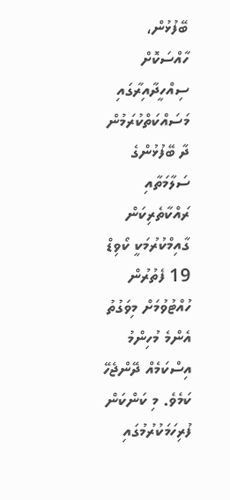ބޭފުޅުން، ހާއްސަކޮށް ސިއްހީދާއިރާގައި މަސައްކަތްކުރަމުން ދާ ބޭފުޅުންގެ ސަލާމަތާއި ރައްކާތެރިކަން ގާއިމްކުރުމަކީ ކޯވިޑް 19 ފެތުރުން ހުއްޓުވުމަށް މިވަގުތު އެންމެ މުހިންމު އިސްކަމެއް ދޭންޖެހޭ ކަމެވެ. މި ކަންކަން ފުރިހަމަކުރުމުގައި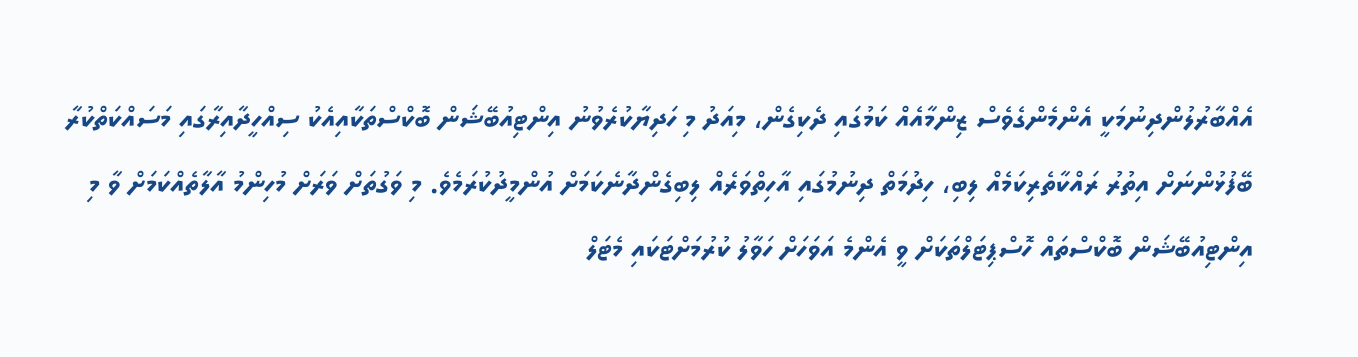އެއްބާރުލުންދިނުމަކީ އެންމެންގެވެސް ޒިންމާއެއް ކަމުގައި ދެކިގެން، މިއަދު މި ހަދިޔާކުރެވުނު އިންޓިއުބޭޝަން ބޮކްސްތަކާއިއެކު ސިއްހީދާއިރާގައި މަސައްކަތްކުރާ ބޭފުޅުންނަށް އިތުރު ރައްކާތެރިކަމެއް ލިބި، ހިދުމަތް ދިނުމުގައި އާހިތްވަރެއް ލިބިގެންދާނެކަމަށް އުންމީދުކުރަމެވެ. މި ވަގުތަށް ވަރަށް މުހިންމު އާލާތެއްކަމަށް ވާ މި އިންޓިއުބޭޝަން ބޮކްސްތައް ހޮސްޕިޓަލްތަކަށް ވީ އެންމެ އަވަހަށް ހަވާލު ކުރުމަށްޓަކައި މެޓަލް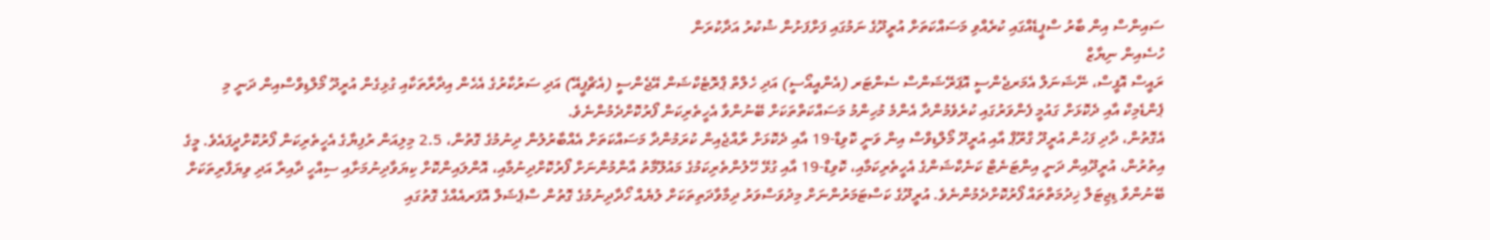ސައިންސް އިން ބާރު ސްޕީޑެއްގައި ކުރެއްވި މަސައްކަތަށް އުރީދޫގެ ނަމުގައި ފަށްފަށުން ޝުކުރު އަދާކުރަން
ހުސެއިން ނިޔާޒް
ރައީސް އޮފީސް، ނޭޝަނަލް އެމަރޖެންސީ އޮޕަރޭޝަންސް ސެންޓަރ (އެންއީއޯސީ) އަދި ހެލްތް ޕްރޮޓެކްޝަން އޭޖެންސީ (އެޗްޕީއޭ) އަދި ސަރުކާރުގެ އެހެން އިދާރާތަކާއި ގުޅިގެން އުރީދޫ މޯލްޑިވްސްއިން ދަނީ މި ޕެންޑެމިކް އާއި ދެކޮޅަށް ގައުމީ ފެންވަރުގައި ކުރެވެމުންދާ އެންމެ މުހިންމު މަސައްކަތްތަކަށް ބޭނުންވާ އެހީތެރިކަން ފޯރުކޮށްދެމުންނެވެ.
އެގޮތުން، ދާދި ފަހުން އުރީދޫ ގްރޫޕް އާއި އުރީދޫ މޯލްޑިވްސް އިން ވަނީ ކޮވިޑް-19 އާއި ދެކޮޅަށް ރާއްޖެއިން ކުރަމުންދާ މަސައްކަތަށް އެއްބާރުލުން ދިނުމުގެ ގޮތުން، 2.5 މިލިއަން ރުފިޔާގެ އެހީތެރިކަން ފޯރުކޮށްދީފައެވެ. މީގެ އިތުރުން، އުރީދޫއިން ދަނީ އިންޓަނެޓް ކަނެކްޝަންގެ އެހީތެރިކަމާއި، ކޮވިޑް-19 އާއި ގުޅޭ ހޭލުންތެރިކަމުގެ މައުލޫމާތު އާންމުންނަށް ފޯރުކޮށްދިނުމާއި، އޮންލައިންކޮށް ކިޔަވާދިނުމަށާއި ސިއްހީ ދާއިރާ އަދި ވިޔަފާރިތަކަށް ބޭނުންވާ ޑިޖިޓަލް ޚިދުމަތްތައް ފޯރުކޮށްދެމުންނެވެ. އުރީދޫގެ ކަސްޓަމަރުންނަށް މިދުވަސްވަރު ދިމާވާދަތިތަކަށް ލުޔެއް ހޯދާދިނުމުގެ ގޮތުން ސްޕެޝަލް އޮފަރއެއްގެ ގޮތުގައި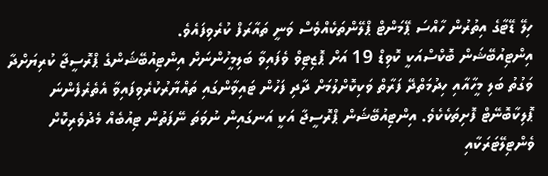ހިލޭ ޑޭޓާގެ އިތުރުން ހާއްސަ ޕޭމަންޓް ޕްލޭންތަކެއްވެސް ވަނީ ތައާރަފް ކުރެވިފައެވެ.
އިންޓިއުބޭޝަން ބޮކްސްއަކީ ކޮވިޑް 19 އަށް ޕޮޒިޓިވް ވެފައިވާ ބަލިމީހުންނަށް އިންޓިއުބޭޝަންގެ ޕްރޮސީޖާ ކުރިޔަށްދާ ވަގުތު ބަލި މީހާއާއި ހިދުމަތްދޭ ފަރާތް ވަކިކޮށްލުމަށް ދާދި ފަހުން ޓައިވާންގައި ތައްޔާރުކުރެވިފައިވާ އެތެރެފެންނަ ޕޮލިކާބޮނޭޓް ފޮށިތަކެކެވެ. އިންޓިއުބޭޝަން ޕްރޮސީޖާ އަކީ އަނގައިން ނުވަތަ ނޭފަތުން ޓިއުބެއް މެދުވެރިކޮށް ވެންޓިލޭޓަރަކާއި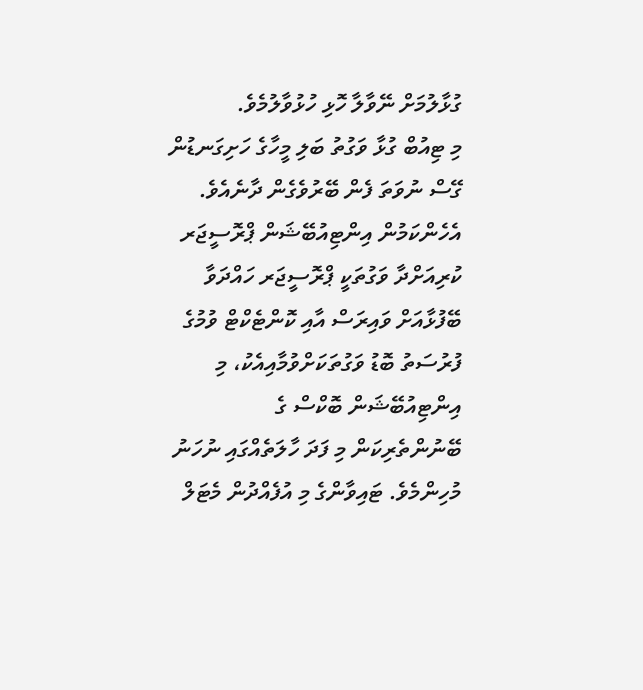ގުޅާލުމަށް ނޭވާލާ ހޮޅި ހުޅުވާލުމެވެ.
މި ޓިއުބް ގުޅާ ވަގުތު ބަލި މީހާގެ ހަށިގަނޑުން ގޭސް ނުވަތަ ފެން ބޭރުވެގެން ދާނެއެވެ. އެހެންކަމުން އިންޓިއުބޭޝަން ޕްރޮސީޖަރ ކުރިއަށްދާ ވަގުތަކީ ޕްރޮސީޖަރ ހައްދަވާ ބޭފުޅާއަށް ވައިރަސް އާއި ކޮންޓެކްޓް ވުމުގެ ފުރުސަތު ބޮޑު ވަގުތަކަށްވުމާއިއެކު، މި އިންޓިއުބޭޝަން ބޮކްސް ގެ ބޭނުންތެރިކަން މި ފަދަ ހާލަތެއްގައި ނުހަނު މުހިންމެވެ. ޓައިވާންގެ މި އުފެއްދުން މެޓަލް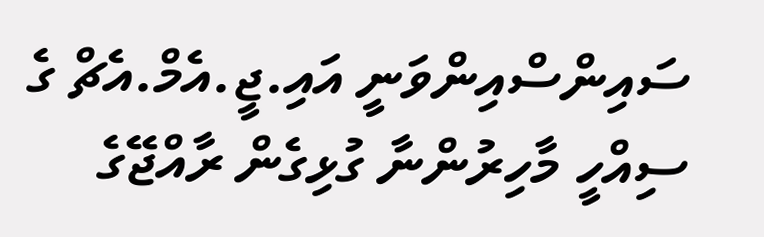ސައިންސްއިންވަނީ އައި.ޖީ.އެމް.އެޗް ގެ ސިއްހީ މާހިރުންނާ ގުޅިގެން ރާއްޖޭގެ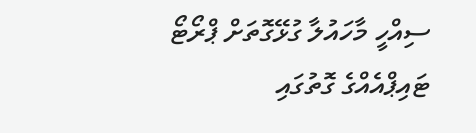ސިއްހީ މާހައުލާ ގުޅޭގޮތަށް ޕްރޯޓޯ ޓައިޕްއެއްގެ ގޮތުގައި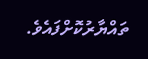ތައްޔާރުކޮށްފައެވެ.